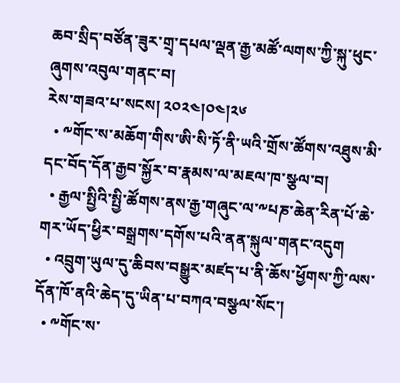ཆབ་སྲིད་བཙོན་ཟུར་གྲྭ་དཔལ་ལྡན་རྒྱ་མཚོ་ལགས་ཀྱི་སྐུ་ཕུང་ཞུགས་འབུལ་གནང་བ།
རེས་གཟའ་པ་སངས། ༢༠༢༤།༠༤།༢༦
  • ༸གོང་ས་མཆོག་གིས་ཨི་སི་ཏོ་ནི་ཡའི་གྲོས་ཚོགས་འཐུས་མི་དང་བོད་དོན་རྒྱབ་སྐྱོར་བ་རྣམས་ལ་མཇལ་ཁ་སྩལ་བ།
  • རྒྱལ་སྤྱིའི་སྤྱི་ཚོགས་ནས་རྒྱ་གཞུང་ལ་༸པཎ་ཆེན་རིན་པོ་ཆེ་གར་ཡོད་ཕྱིར་བསྒྲགས་དགོས་པའི་ནན་སྐུལ་གནང་འདུག
  • འབྲུག་ཡུལ་དུ་ཆིབས་བསྒྱུར་མཛད་པ་ནི་ཆོས་ཕྱོགས་ཀྱི་ལས་དོན་ཁོ་ནའི་ཆེད་དུ་ཡིན་པ་བཀའ་བསྩལ་སོང་།
  • ༸གོང་ས་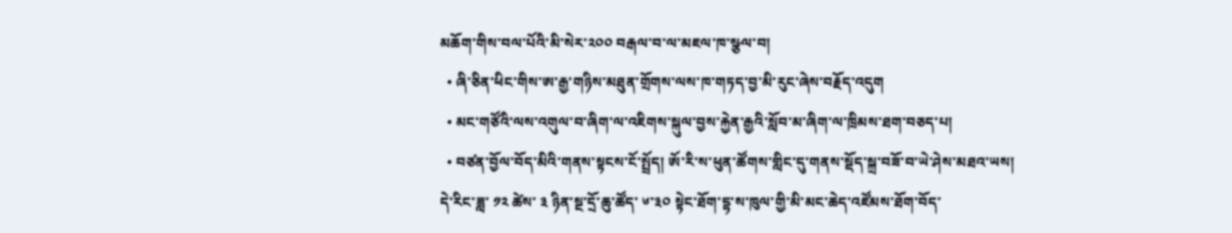མཆོག་གིས་བལ་པོའི་མི་སེར་༢༠༠ བརྒལ་བ་ལ་མཇལ་ཁ་སྩལ་བ།
  • ཞི་ཅིན་ཕིང་གིས་ཨ་རྒྱ་གཉིས་མཐུན་གྲོགས་ལས་ཁ་གཏད་བྱ་མི་རུང་ཞེས་བརྗོད་འདུག
  • མང་གཙོའི་ལས་འགུལ་བ་ཞིག་ལ་འཇིགས་སྐུལ་བྱས་རྐྱེན་རྒྱའི་སློབ་མ་ཞིག་ལ་ཁྲིམས་ཐག་བཅད་པ།
  • བཙན་བྱོལ་བོད་མིའི་གནས་སྟངས་ངོ་སྤྲོད། ཨོ་རི་ས་ཕུན་ཚོགས་གླིང་དུ་གནས་སྡོད་སྐྲ་བཟོ་བ་ཡེ་ཤེས་མཐའ་ཡས།
དེ་རིང་ཟླ་ ༡༢ ཚེས་ ༣ ཉིན་སྔ་དྲོ་ཆུ་ཚོད་ ༦་༣༠ སྟེང་ཐོག་དྷ་ས་ཁུལ་གྱི་མི་མང་ཆེད་འཛོམས་ཐོག་བོད་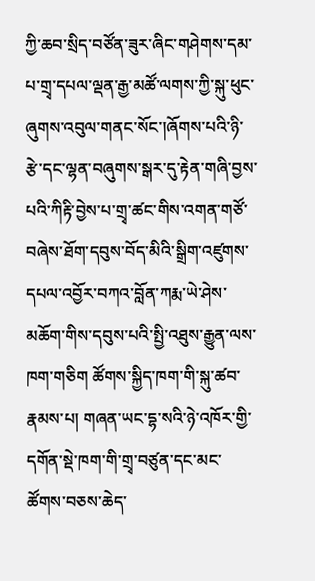ཀྱི་ཆབ་སྲིད་བཙོན་ཟུར་ཞིང་གཤེགས་དམ་པ་གྲྭ་དཔལ་ལྡན་རྒྱ་མཚོ་ལགས་ཀྱི་སྐུ་ཕུང་ཞུགས་འབུལ་གནང་སོང་།ཞོགས་པའི་ཉི་རྩེ་དང་ལྷན་བཞུགས་སྒར་དུ་རྟེན་གཞི་བྱས་པའི་ཀིརྟི་བྱེས་པ་གྲྭ་ཚང་གིས་འགན་གཙོ་བཞེས་ཐོག་དབུས་བོད་མིའི་སྒྲིག་འཛུགས་དཔལ་འབྱོར་བཀའ་བློན་ཀརྨ་ཡེ་ཤེས་མཆོག་གིས་དབུས་པའི་སྤྱི་འཐུས་རྒྱུན་ལས་ཁག་གཅིག ཚོགས་སྐྱིད་ཁག་གི་སྐུ་ཚབ་རྣམས་པ། གཞན་ཡང་དྷ་སའི་ཉེ་འཁོར་གྱི་དགོན་སྡེ་ཁག་གི་གྲྭ་བཙུན་དང་མང་ཚོགས་བཅས་ཆེད་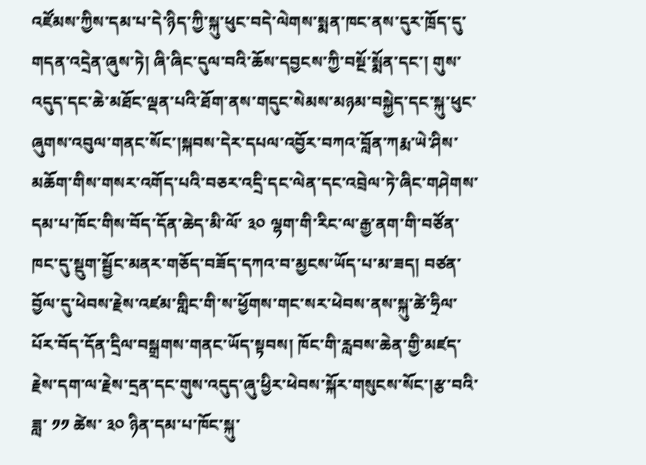འཛོམས་ཀྱིས་དམ་པ་དེ་ཉིད་ཀྱི་སྐུ་ཕུང་བདེ་ལེགས་སྨན་ཁང་ནས་དུར་ཁྲོད་དུ་གདན་འདྲེན་ཞུས་ཏེ། ཞི་ཞིང་དུལ་བའི་ཆོས་དབྱངས་ཀྱི་བསྔོ་སྨོན་དང་། གུས་འདུད་དང་ཆེ་མཐོང་ལྡན་པའི་ཐོག་ནས་གདུང་སེམས་མཉམ་བསྐྱེད་དང་སྐུ་ཕུང་ཞུགས་འབུལ་གནང་སོང་།སྐབས་དེར་དཔལ་འབྱོར་བཀའ་བློན་ཀརྨ་ཡེ་ཤིས་མཆོག་གིས་གསར་འགོད་པའི་བཅར་འདྲི་དང་ལེན་དང་འབྲེལ་ཏེ་ཞིང་གཤེགས་དམ་པ་ཁོང་གིས་བོད་དོན་ཆེད་མི་ལོ་ ༣༠ ལྷག་གི་རིང་ལ་རྒྱ་ནག་གི་བཙོན་ཁང་དུ་སྡུག་སྦྱོང་མནར་གཅོད་བཟོད་དཀའ་བ་མྱངས་ཡོད་པ་མ་ཟད། བཙན་བྱོལ་དུ་ཕེབས་རྗེས་འཛམ་གླིང་གི་ས་ཕྱོགས་གང་སར་ཕེབས་ནས་སྐུ་ཚེ་ཧྲིལ་པོར་བོད་དོན་དྲིལ་བསྒྲགས་གནང་ཡོད་སྟབས། ཁོང་གི་རླབས་ཆེན་གྱི་མཛད་རྗེས་དག་ལ་རྗེས་དྲན་དང་གུས་འདུད་ཞུ་ཕྱིར་ཕེབས་སྐོར་གསུངས་སོང་།རྩ་བའི་ཟླ་ ༡༡ ཚེས་ ༣༠ ཉིན་དམ་པ་ཁོང་སྐུ་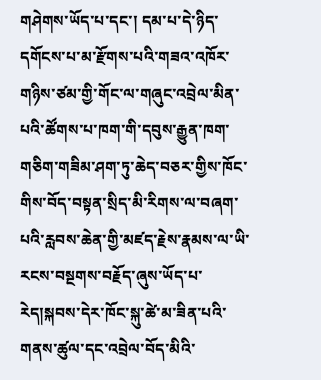གཤེགས་ཡོད་པ་དང་། དམ་པ་དེ་ཉིད་དགོངས་པ་མ་རྫོགས་པའི་གཟའ་འཁོར་གཉིས་ཙམ་གྱི་གོང་ལ་གཞུང་འབྲེལ་མིན་པའི་ཚོགས་པ་ཁག་གི་དབུས་རྒྱུན་ཁག་གཅིག་གཟིམ་ཤག་ཏུ་ཆེད་བཅར་གྱིས་ཁོང་གིས་བོད་བསྟན་སྲིད་མི་རིགས་ལ་བཞག་པའི་རླབས་ཆེན་གྱི་མཛད་རྗེས་རྣམས་ལ་ཡི་རངས་བསྔགས་བརྗོད་ཞུས་ཡོད་པ་རེད།སྐབས་དེར་ཁོང་སྐུ་ཚེ་མ་ཟིན་པའི་གནས་ཚུལ་དང་འབྲེལ་བོད་མིའི་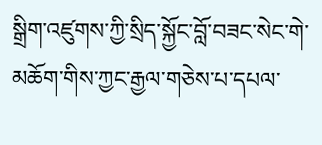སྒྲིག་འཛུགས་ཀྱི་སྲིད་སྐྱོང་བློ་བཟང་སེང་གེ་མཆོག་གིས་ཀྱང་རྒྱལ་གཅེས་པ་དཔལ་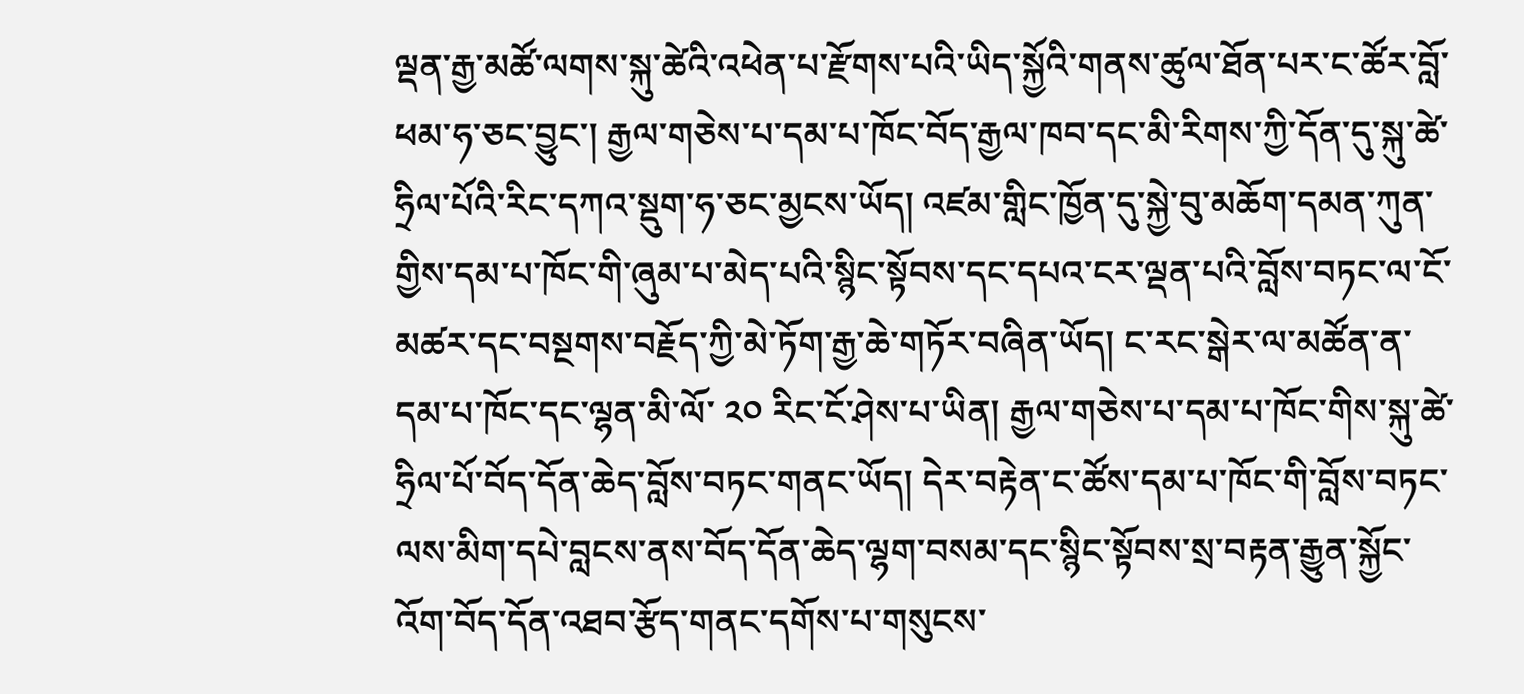ལྡན་རྒྱ་མཚོ་ལགས་སྐུ་ཚེའི་འཕེན་པ་རྫོགས་པའི་ཡིད་སྐྱོའི་གནས་ཚུལ་ཐོན་པར་ང་ཚོར་བློ་ཕམ་ཧ་ཅང་བྱུང་། རྒྱལ་གཅེས་པ་དམ་པ་ཁོང་བོད་རྒྱལ་ཁབ་དང་མི་རིགས་ཀྱི་དོན་དུ་སྐུ་ཚེ་ཧྲིལ་པོའི་རིང་དཀའ་སྡུག་ཧ་ཅང་མྱངས་ཡོད། འཛམ་གླིང་ཁྱོན་དུ་སྐྱེ་བུ་མཆོག་དམན་ཀུན་གྱིས་དམ་པ་ཁོང་གི་ཞུམ་པ་མེད་པའི་སྙིང་སྟོབས་དང་དཔའ་ངར་ལྡན་པའི་བློས་བཏང་ལ་ངོ་མཚར་དང་བསྔགས་བརྗོད་ཀྱི་མེ་ཏོག་རྒྱ་ཆེ་གཏོར་བཞིན་ཡོད། ང་རང་སྒེར་ལ་མཚོན་ན་དམ་པ་ཁོང་དང་ལྷན་མི་ལོ་ ༢༠ རིང་ངོ་ཤེས་པ་ཡིན། རྒྱལ་གཅེས་པ་དམ་པ་ཁོང་གིས་སྐུ་ཚེ་ཧྲིལ་པོ་བོད་དོན་ཆེད་བློས་བཏང་གནང་ཡོད། དེར་བརྟེན་ང་ཚོས་དམ་པ་ཁོང་གི་བློས་བཏང་ལས་མིག་དཔེ་བླངས་ནས་བོད་དོན་ཆེད་ལྷག་བསམ་དང་སྙིང་སྟོབས་སྲ་བརྟན་རྒྱུན་སྐྱོང་འོག་བོད་དོན་འཐབ་རྩོད་གནང་དགོས་པ་གསུངས་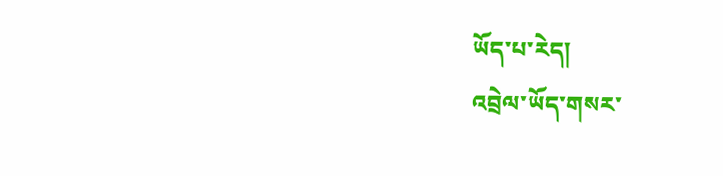ཡོད་པ་རེད།
འབྲེལ་ཡོད་གསར་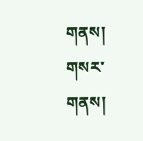གནས།
གསར་གནས།